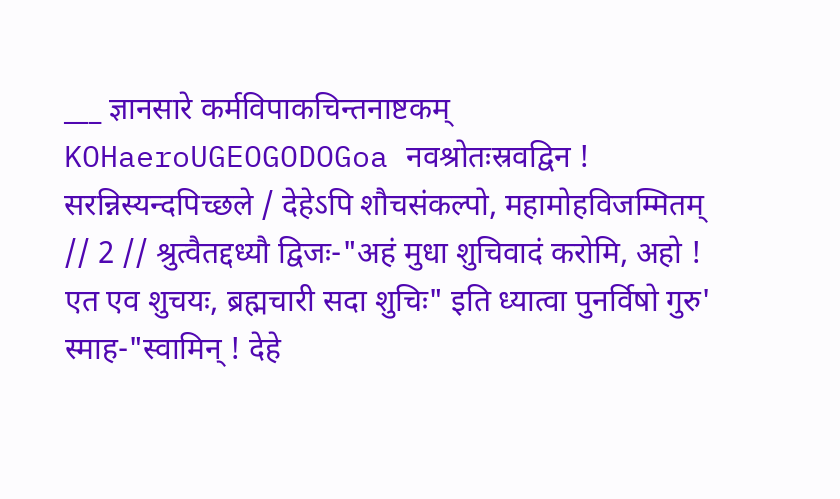___ ज्ञानसारे कर्मविपाकचिन्तनाष्टकम् KOHaeroUGEOGODOGoa नवश्रोतःस्रवद्विन ! सरन्निस्यन्दपिच्छले / देहेऽपि शौचसंकल्पो, महामोहविजम्मितम् // 2 // श्रुत्वैतद्दध्यौ द्विजः-"अहं मुधा शुचिवादं करोमि, अहो ! एत एव शुचयः, ब्रह्मचारी सदा शुचिः" इति ध्यात्वा पुनर्विषो गुरु' स्माह-"स्वामिन् ! देहे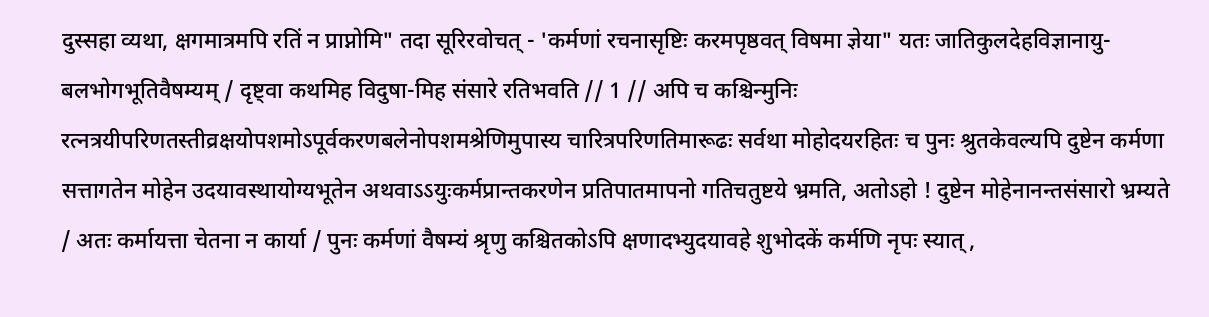दुस्सहा व्यथा, क्षगमात्रमपि रतिं न प्राप्नोमि" तदा सूरिरवोचत् - 'कर्मणां रचनासृष्टिः करमपृष्ठवत् विषमा ज्ञेया" यतः जातिकुलदेहविज्ञानायु-बलभोगभूतिवैषम्यम् / दृष्ट्वा कथमिह विदुषा-मिह संसारे रतिभवति // 1 // अपि च कश्चिन्मुनिः रत्नत्रयीपरिणतस्तीव्रक्षयोपशमोऽपूर्वकरणबलेनोपशमश्रेणिमुपास्य चारित्रपरिणतिमारूढः सर्वथा मोहोदयरहितः च पुनः श्रुतकेवल्यपि दुष्टेन कर्मणा सत्तागतेन मोहेन उदयावस्थायोग्यभूतेन अथवाऽऽयुःकर्मप्रान्तकरणेन प्रतिपातमापनो गतिचतुष्टये भ्रमति, अतोऽहो ! दुष्टेन मोहेनानन्तसंसारो भ्रम्यते / अतः कर्मायत्ता चेतना न कार्या / पुनः कर्मणां वैषम्यं श्रृणु कश्चितकोऽपि क्षणादभ्युदयावहे शुभोदकें कर्मणि नृपः स्यात् ,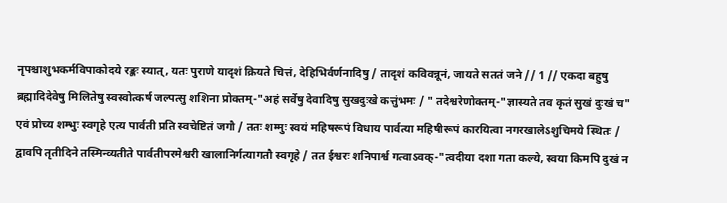नृपश्चाशुभकर्मविपाकोदये रङ्कः स्यात्, यतः पुराणे यादृशं क्रियते चित्तं, देहिभिर्वर्णनादिषु / तादृशं कविवन्नूनं, जायते सततं जने // 1 // एकदा बहुषु ब्रह्मादिदेवेषु मिलितेषु स्वस्वोत्कर्ष जल्पत्सु शशिना प्रोक्तम्-"अहं सर्वेषु देवादिषु सुखदुःखे कत्तुंभमः / " तदेश्वरेणोक्तम्-"ज्ञास्यते तव कृतं सुखं दुःखं च" एवं प्रोच्य शम्भुः स्वगृहे एत्य पार्वती प्रति स्वचेष्टितं जगौ / ततः शम्मुः स्वयं महिषरूपं विधाय पार्वत्या महिषीरूपं कारयित्वा नगरखालेऽशुचिमये स्थितः / द्वावपि तृतीदिने तस्मिन्व्यतीते पार्वतीपरमेश्वरी खालानिर्गत्यागतौ स्वगृहे / तत ईश्वरः शनिपार्श्व गत्वाऽवक्-"त्वदीया दशा गता कल्ये, स्वया किमपि दुखं न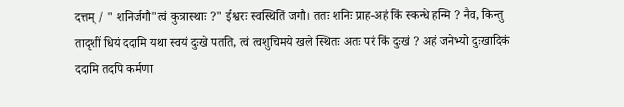दत्तम् / " शनिर्जगौ"त्वं कुत्रास्थाः ?" ईश्वरः स्वस्थितिं जगौ। ततः शनिः प्राह-अहं किं स्कन्धे हन्मि ? नैव, किन्तु तादृशीं धियं ददामि यथा स्वयं दुःखे पतति, त्वं त्वशुचिमये खले स्थितः अतः परं किं दुःखं ? अहं जनेभ्यो दुःखादिकं ददामि तदपि कर्मणा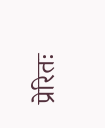प्रेरितः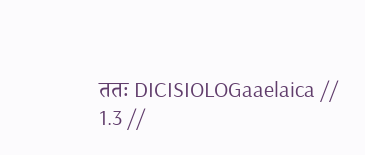ततः DICISIOLOGaaelaica // 1.3 //